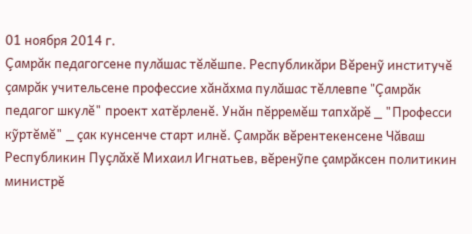01 ноября 2014 г.
Çамрăк педагогсене пулăшас тĕлĕшпе. Республикăри Вĕренỹ институчĕ çамрăк учительсене профессие хăнăхма пулăшас тĕллевпе "Çамрăк педагог шкулĕ" проект хатĕрленĕ. Унăн пĕрремĕш тапхăрĕ _ "Професси кỹртĕмĕ" _ çак кунсенче старт илнĕ. Çамрăк вĕрентекенсене Чăваш Республикин Пуçлăхĕ Михаил Игнатьев, вĕренỹпе çамрăксен политикин министрĕ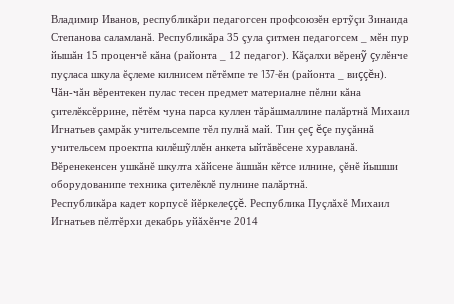Владимир Иванов, республикăри педагогсен профсоюзĕн ертỹçи Зинаида Степанова саламланă. Республикăра 35 çула çитмен педагогсем _ мĕн пур йышăн 15 проценчĕ кăна (районта _ 12 педагог). Кăçалхи вĕренỹ çулĕнче пуçласа шкула ĕçлеме килнисем пĕтĕмпе те 137-ĕн (районта _ виççĕн). Чăн-чăн вĕрентекен пулас тесен предмет материалне пĕлни кăна çителĕксĕррине, пĕтĕм чуна парса куллен тăрăшмаллине палăртнă Михаил Игнатьев çамрăк учительсемпе тĕл пулнă май. Тин çеç ĕçе пуçăннă учительсем проектпа килĕшỹллĕн анкета ыйтăвĕсене хуравланă. Вĕренекенсен ушкăнĕ шкулта хăйсене ăшшăн кĕтсе илнине, çĕнĕ йышши оборудованипе техника çителĕклĕ пулнине палăртнă.
Республикăра кадет корпусĕ йĕркелеççĕ. Республика Пуçлăхĕ Михаил Игнатьев пĕлтĕрхи декабрь уйăхĕнче 2014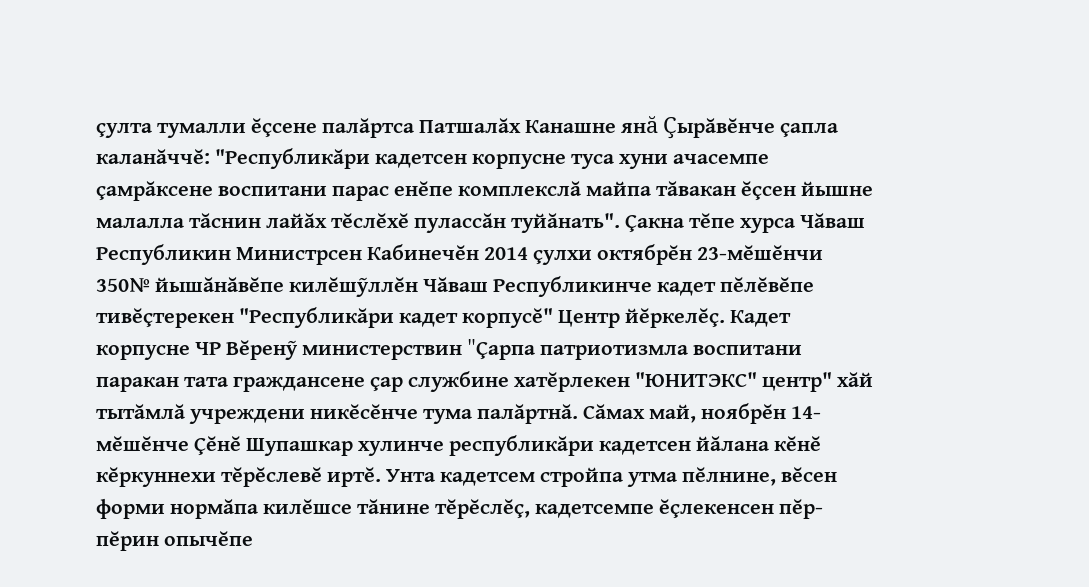çулта тумалли ĕçсене палăртса Патшалăх Канашне янă Çырăвĕнче çапла каланăччĕ: "Республикăри кадетсен корпусне туса хуни ачасемпе çамрăксене воспитани парас енĕпе комплекслă майпа тăвакан ĕçсен йышне малалла тăснин лайăх тĕслĕхĕ пулассăн туйăнать". Çакна тĕпе хурса Чăваш Республикин Министрсен Кабинечĕн 2014 çулхи октябрĕн 23-мĕшĕнчи 350№ йышăнăвĕпе килĕшỹллĕн Чăваш Республикинче кадет пĕлĕвĕпе тивĕçтерекен "Республикăри кадет корпусĕ" Центр йĕркелĕç. Кадет корпусне ЧР Вĕренỹ министерствин "Çарпа патриотизмла воспитани паракан тата граждансене çар службине хатĕрлекен "ЮНИТЭКС" центр" хăй тытăмлă учреждени никĕсĕнче тума палăртнă. Сăмах май, ноябрĕн 14-мĕшĕнче Çĕнĕ Шупашкар хулинче республикăри кадетсен йăлана кĕнĕ кĕркуннехи тĕрĕслевĕ иртĕ. Унта кадетсем стройпа утма пĕлнине, вĕсен форми нормăпа килĕшсе тăнине тĕрĕслĕç, кадетсемпе ĕçлекенсен пĕр-пĕрин опычĕпе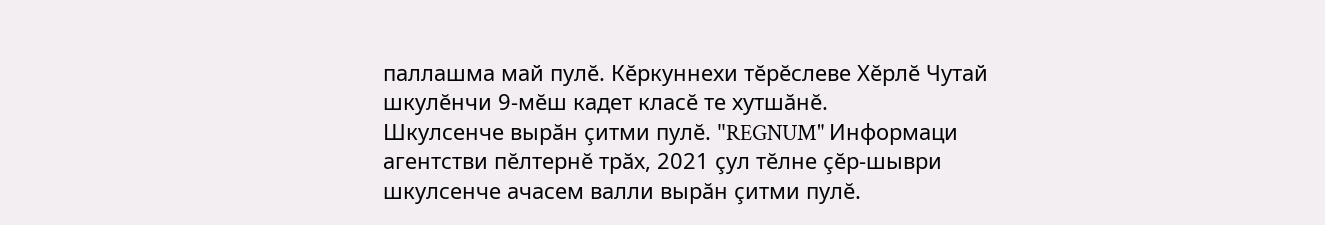паллашма май пулĕ. Кĕркуннехи тĕрĕслеве Хĕрлĕ Чутай шкулĕнчи 9-мĕш кадет класĕ те хутшăнĕ.
Шкулсенче вырăн çитми пулĕ. "REGNUM" Информаци агентстви пĕлтернĕ трăх, 2021 çул тĕлне çĕр-шыври шкулсенче ачасем валли вырăн çитми пулĕ.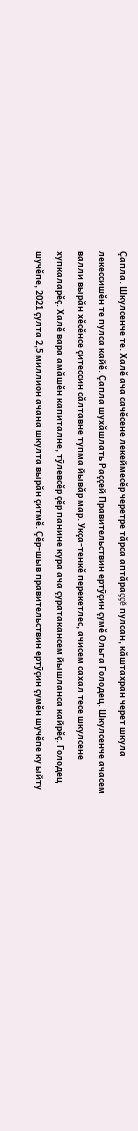Çапла. Шкулсенче те. Халĕ ача сачĕсене лекеймесĕр черетре тăрса аптăраççĕ пулсан, кăштахран черет шкула лекессишĕн те пулса кайĕ. Çапла шухăшлать Раççей Правительствин ертỹçин çумĕ Ольга Голодец. Шкулсенче ачасем валли вырăн хĕсĕнсе çитессин сăлтавне тупма йывăр мар. Укçа-тенкĕ перекетлес, ачисем сахал тесе шкулсене хупкаларĕç. Халĕ вара амăшĕн капиталне, тỹлевсĕр çĕр панине кура ача çуратакансем йышланса кайрĕç. Голодец шучĕпе, 2021 çулта 2,5 миллион ачана шкулта вырăн çитмĕ. Çĕр-шыв правительствин ертỹçин çумĕн шучĕпе ку ыйту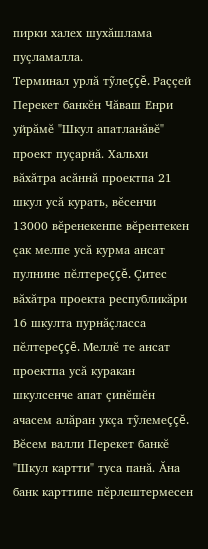пирки халех шухăшлама пуçламалла.
Терминал урлă тỹлеççĕ. Раççей Перекет банкĕн Чăваш Енри уйрăмĕ "Шкул апатланăвĕ" проект пуçарнă. Хальхи вăхăтра асăннă проектпа 21 шкул усă курать, вĕсенчи 13000 вĕренекенпе вĕрентекен çак мелпе усă курма ансат пулнине пĕлтереççĕ. Çитес вăхăтра проекта республикăри 16 шкулта пурнăçласса пĕлтереççĕ. Меллĕ те ансат проектпа усă куракан шкулсенче апат çинĕшĕн ачасем алăран укçа тỹлемеççĕ. Вĕсем валли Перекет банкĕ "Шкул картти" туса панă. Ăна банк карттипе пĕрлештермесен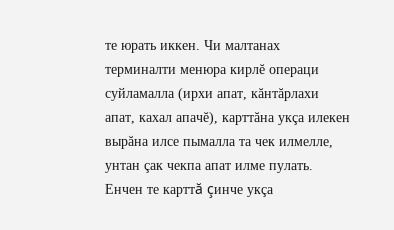те юрать иккен. Чи малтанах терминалти менюра кирлĕ операци суйламалла (ирхи апат, кăнтăрлахи апат, кахал апачĕ), карттăна укçа илекен вырăна илсе пымалла та чек илмелле, унтан çак чекпа апат илме пулать. Енчен те карттă çинче укçа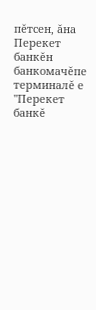пĕтсен, ăна Перекет банкĕн банкомачĕпе терминалĕ е "Перекет банкĕ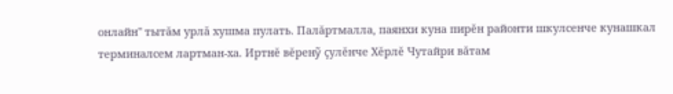онлайн" тытăм урлă хушма пулать. Палăртмалла, паянхи куна пирĕн районти шкулсенче кунашкал терминалсем лартман-ха. Иртнĕ вĕренỹ çулĕнче Хĕрлĕ Чутайри вăтам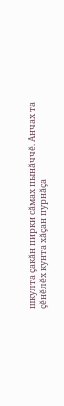шкулта çакăн пирки сăмах пынăччĕ. Анчах та çĕнĕлĕх кунта хăçан пурнăçа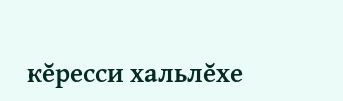кĕресси хальлĕхе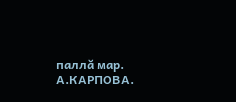паллă мар.
А.КАРПОВА.